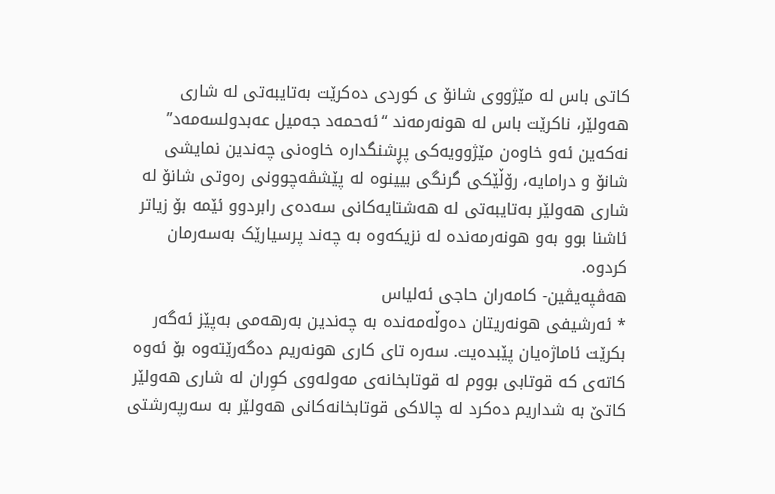کاتی باس لە مێژووی شانۆ ی کوردی دەکرێت بەتایبەتی لە شاری ھەولێر، ناکرێت باس لە ھونەرمەند “ئەحمەد جەمیل عەبدولسەمەد” نەکەین ئەو خاوەن مێژوویەکی پڕشنگدارە خاوەنی چەندین نمایشی شانۆ و درامایە، رۆڵێکی گرنگی بیینوە لە پێشڤەچوونی رەوتی شانۆ لە شاری ھەولێر بەتایبەتی لە ھەشتایەکانی سەدەی رابردوو ئێمە بۆ زیاتر ئاشنا بوو بەو ھونەرمەندە لە نزیکەوە بە چەند پرسیارێک بەسەرمان کردوە.
ھەڤپەیڤین- کامەران حاجی ئەلیاس
* ئەرشیفی ھونەریتان دەوڵەمەندە بە چەندین بەرھەمی بەپێز ئەگەر بکرێت ئاماژەیان پێبدەیت. سەرە تای کاری ھونەریم دەگەرێتەوە بۆ ئەوە کاتەی کە قوتابی بووم لە قوتابخانەی مەولەوی کوِران لە شاری ھەولێر کاتێ بە شداریم دەکرد لە چالاکی قوتابخانەکانی ھەولێر بە سەرپەرشتی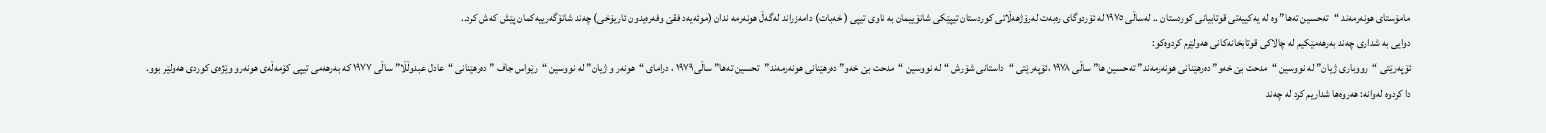مامۆستای ھونەرمەند “تەحسین تەھا” وە لە یەکییەتی قوتابیانی کوردستان .. لەساڵی ١٩٧٥ لە ئۆردوگای رەبەت لەرۆژھەڵاتی کوردستان تیپێکی شانۆییمان بە ناوی تیپی ( خەبات) دامەزراند لەگەڵ ھونەرمە ندان (موئەیەد فقێ وفەرەیدون ئاریۆخی) چەند شانۆگەرییەکمان پێش کەش کرد..
دوایی بە شداری چەند بەرھەمێکیم لە چالاکی قوتابخانەکانی ھەولێرم کردوەکو:
ئۆپەرێتی “رووباری ژیان” لە نووسین “مدحت بێ خەو” دەرھێنانی ھونەرمەند” تەحسین ھا” ساڵی ١٩٧٨ ،ئۆپەرێتی “داستانی شۆرش “لە نووسین “مدحت بێ خەو” دەرھێنانی ھونەرمەند”تحسین تەھا” ساڵی١٩٧٩ ، درامای “ھونەر و ژیان” لە نووسین “رێواس جاف ” دەرھێنانی “عادل عبدوڵڵا” ساڵی ١٩٧٧ کە بەرھەمی تیپی کۆمەڵەی ھونەرو وێژەی کوردی ھەولێر بوو.
دا کردوە لەوانە: ھەروەھا شداریم کرد لە چەند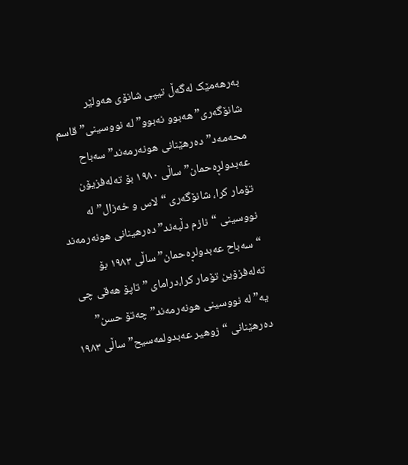بەرھەمێک لەگەڵ تیپی شانۆی ھەولێر
شانۆگەری” ھەبوو نەبوو” لە نووسینی” قاسم محەمەد”دەرھێنانی ھونەرمەند” سەباح عەبدولڕەحمان” ساڵی ١٩٨٠ بۆ تەلەفزیۆن تۆمار کرا، شانۆگەری “لاس و خەزال” لە نووسینی “نازم دڵبەند” دەرھینانی ھونەرمەند “سەباح عەبدولڕەحمان” ساڵی ١٩٨٣ بۆ تەلەفزۆین تۆمار کرا،درامای ” تاپۆ ھەقی چی یە” لە نووسینی ھونەرمەند”چەتۆ حسن” دەرھێنانی “زوھیر عەبدولمەسیح” ساڵی ١٩٨٣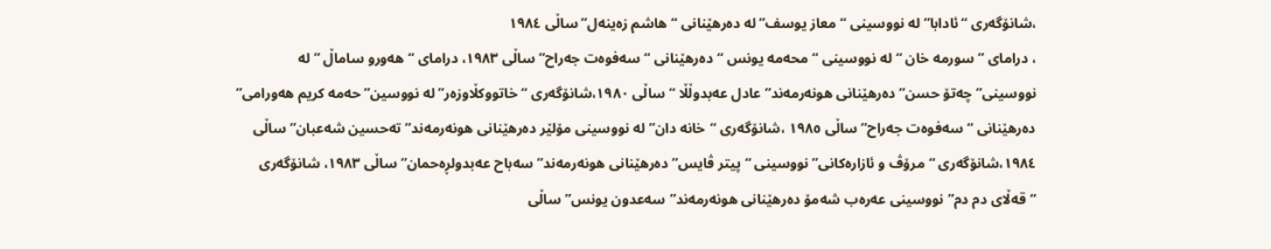،شانۆگەری “ئادابا” لە نووسینی “معاز یوسف” لە دەرھێنانی “ھاشم زەینەل” ساڵی ١٩٨٤
، درامای ” سورمە خان “لە نووسینی “محەمە یونس “دەرھێنانی “سەفوەت جەراح” ساڵی ١٩٨٣، درامای “ھەورو ساماڵ ” لە نووسینی”چەتۆ حسن” دەرھێنانی ھونەرمەند” عادل عەبدوڵڵا “ساڵی ١٩٨٠،شانۆگەری “خاتووکڵاوزەر” لە نووسین” حەمە کریم ھەورامی” دەرھێنانی “سەفوەت جەراح” ساڵی ١٩٨٥ ،شانۆگەری “خانە دان” لە نووسینی مۆلێر دەرھێنانی ھونەرمەند”تەحسین شەعبان” ساڵی ١٩٨٤،شانۆگەری “مرۆڤ و ئازارەکانی” نووسینی “پیتر ڤایس” دەرھێنانی ھونەرمەند” سەباح عەبدولڕەحمان” ساڵی ١٩٨٣، شانۆگەری “قەڵای دم دم” نووسینی عەرەب شەمۆ دەرھێنانی ھونەرمەند”سەعدون یونس” ساڵی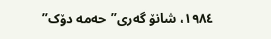١٩٨٤، شانۆ گەری”حەمە دۆک”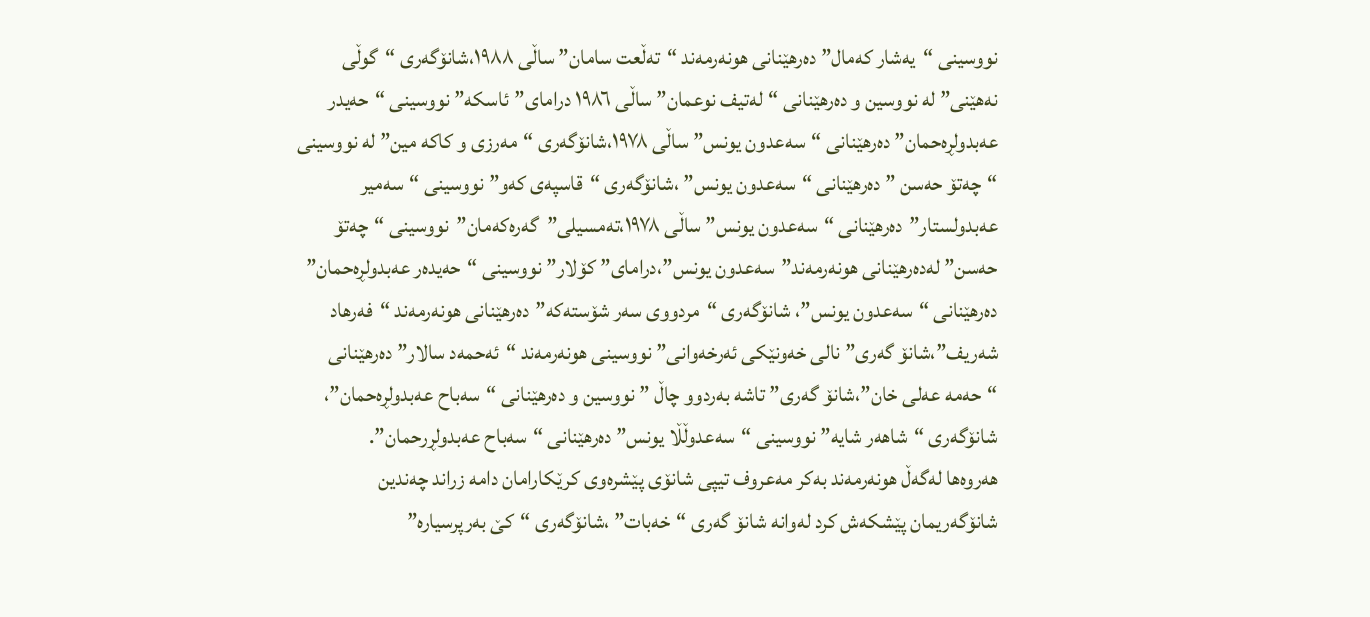نووسینی “یەشار کەمال” دەرھێنانی ھونەرمەند “تەڵعت سامان” ساڵی ١٩٨٨،شانۆگەری “گوڵی نەھێنی” لە نووسین و دەرھێنانی “لەتیف نوعمان” ساڵی ١٩٨٦ درامای”ئاسکە” نووسینی “حەیدر عەبدولڕەحمان” دەرھێنانی “سەعدون یونس” ساڵی ١٩٧٨،شانۆگەری “مەرزی و کاکە مین” لە نووسینی “چەتۆ حەسن ” دەرھێنانی “سەعدون یونس” ،شانۆگەری “قاسپەی کەو” نووسینی “سەمیر عەبدولستار”دەرھێنانی “سەعدون یونس” ساڵی ١٩٧٨،تەمسیلی”گەرەکەمان”نووسینی “چەتۆ حەسن” لەدەرھێنانی ھونەرمەند”سەعدون یونس”،درامای” کۆلار” نووسینی “حەیدەر عەبدولڕەحمان” دەرھێنانی “سەعدون یونس”، شانۆگەری “مردووی سەر شۆستەکە”دەرھێنانی ھونەرمەند “فەرھاد شەریف”،شانۆ گەری” نالی خەونێکی ئەرخەوانی” نووسینی ھونەرمەند “ئەحمەد سالار” دەرھێنانی “حەمە عەلی خان”،شانۆ گەری” تاشە بەردوو چاڵ ” نووسین و دەرھێنانی “سەباح عەبدولڕەحمان”، شانۆگەری “شاھەر شایە” نووسینی “سەعدوڵڵا یونس” دەرھێنانی “سەباح عەبدولڕرحمان”.
ھەروەھا لەگەڵ ھونەرمەند بەکر مەعروف تیپی شانۆی پێشرەوی کرێکارامان دامە زراند چەندین شانۆگەریمان پێشکەش کرد لەوانە شانۆ گەری “خەبات” ،شانۆگەری “کێ بەرپرسیارە”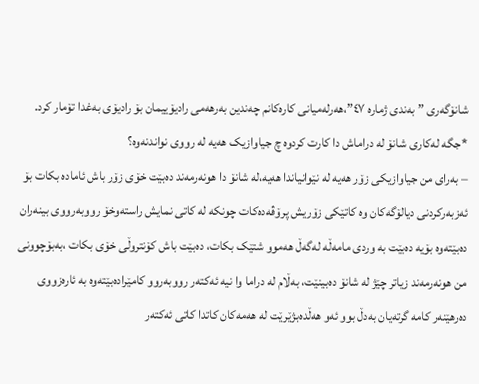شانۆگەری ” بەندی ژمارە ٤٧”،ھەرلەمیانی کارەکانم چەندین بەرھەمی رادیۆییمان بۆ رادیۆی بەغدا تۆمار کرد.
*جگە لەکاری شانۆ لە دراماش دا کارت کردوە چ جیاوازیک ھەیە لە رووی نواندنەوە؟
– بەرای من جیاوازیکی زۆر ھەیە لە نێوانیاندا ھەیە،لە شانۆ دا ھونەرمەند دەبێت خۆی زۆر باش ئامادە بکات بۆ ئەزبەرکردنی دیالۆگەکان وە کاتێکی زۆریش پرۆڤەدەکات چونکە لە کاتی نمایش راستەوخۆ رووبەرووی بینەران دەبێتەوە بۆیە دەبێت بە وردی مامەڵە لەگەڵ ھەموو شتێک بکات، دەبێت باش کۆنتروڵی خۆی بکات ،بەبۆچوونی من ھونەرمەند زیاتر چێژ لە شانۆ دەبینێت، بەڵام لە دراما وا نیە ئەکتەر رووبەروو کامێرادەبێتەوە بە ئارەزووی دەرھێنەر کامە گرتەیان بەدڵ بوو ئەو ھەڵدەبژێرێت لە ھەمەکان کاتدا کاتی ئەکتەر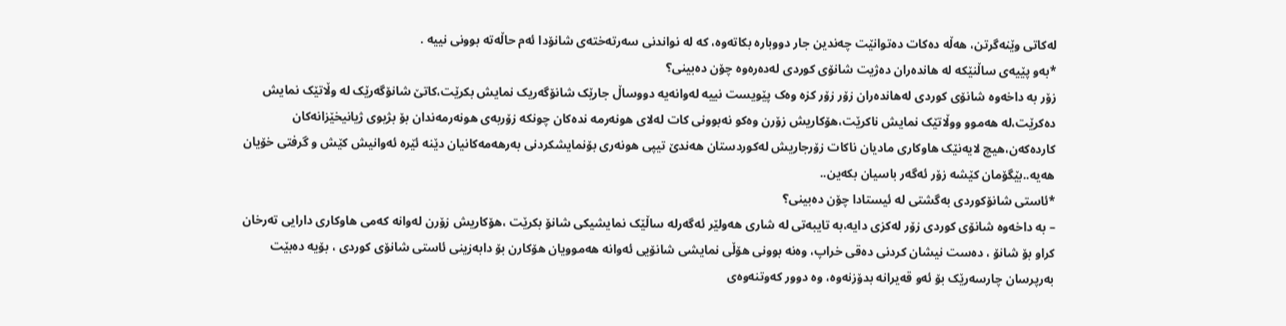لەکاتی وێنەگرتن، ھەڵە دەکات دەتوانێت چەندین جار دووبارە بکاتەوە، کە لە نواندنی سەرتەختەی شانۆدا ئەم حاڵەتە بوونی نییە .
*بەو پێیەی ساڵنێکە لە ھاندەران دەژیت شانۆی کوردی لەدەرەوە چۆن دەبینی؟
زۆر بە داخەوە شانۆی کوردی لەھاندەران زۆر زۆر کزە وەک پێویست نییە لەوانەیە دووساڵ جارێک شانۆگەریک نمایش بکرێت،کاتێ شانۆگەرێک لە وڵاتێک نمایش دەکرێت،لە ھەموو ووڵاتێک نمایش ناکرێت،ھۆکاریش زۆرن وەکو نەبوونی کات لەلای ھونەرمە ندەکان چونکە زۆربەی ھونەرمەندان بۆ بژیوی ژیانیخێزانەکان کاردەکەن،ھیچ لایەنێک ھاوکاری مادیان ناکات زۆرجاریش لەکوردستان ھەندێ تیپی ھونەری بۆنمایشکردنی بەرھەمەکانیان دێنە ئێرە ئەوانیش کێش و گرفتی خۆیان ھەیە..بێگۆمان کێشە زۆر ئەگەر باسیان بکەین..
*ئاستی شانۆکوردی بەگشتی لە ئیستادا چۆن دەبینی؟
– بە داخەوە شانۆی کوردی زۆر لەکزی دایە،بە تایبەتی لە شاری ھەولێر ئەگەرلە ساڵێک نمایشیکی شانۆ بکرێت ،ھۆکاریش زۆرن لەوانە کەمی ھاوکاری دارایی تەرخان کراو بۆ شانۆ ، دەست نیشان کردنی دەقی خراپ، وەنە بوونی ھۆڵی نمایشی شانۆیی ئەوانە ھەموویان ھۆکارن بۆ دابەزینی ئاستی شانۆی کوردی ، بۆیە دەبێت بەرپرسان چارسەرێک بۆ ئەو قەیرانە بدۆزنەوە، وە دوور کەوتنەوەی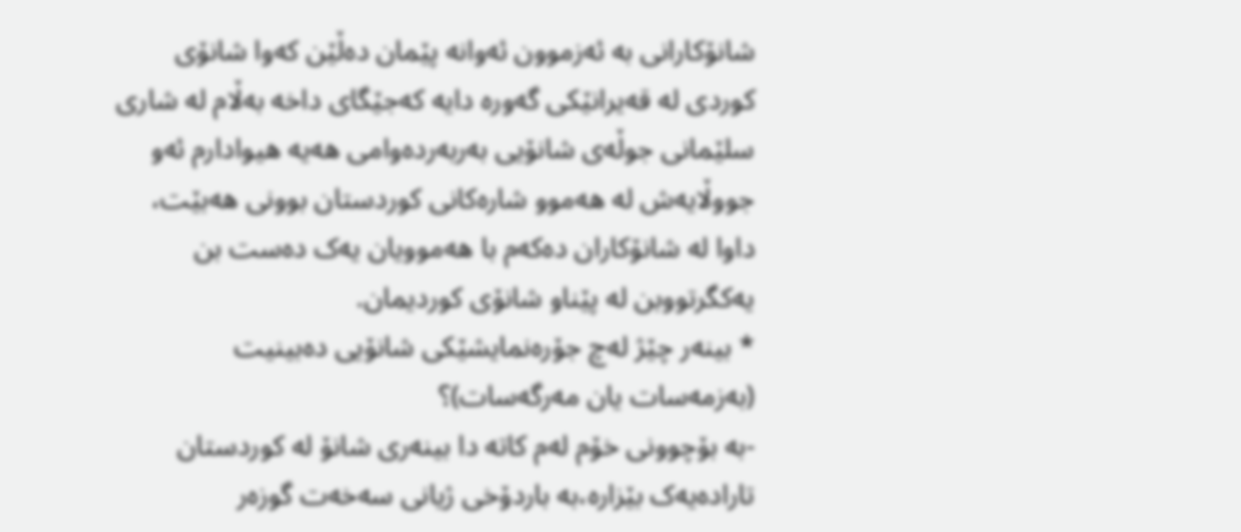شانۆکارانی بە ئەزموون ئەوانە پێمان دەڵێن کەوا شانۆی کوردی لە قەیرانێکی گەورە دایە کەجێگای داخە بەڵام لە شاری سلێمانی جوڵەی شانۆیی بەربەردەوامی ھەیە ھیوادارم ئەو جووڵایەش لە ھەموو شارەکانی کوردستان بوونی ھەبێت، داوا لە شانۆکاران دەکەم با ھەموویان یەک دەست بن یەکگرتووبن لە پێناو شانۆی کوردیمان.
* بینەر چێژ لەچ جۆرەنمایشێکی شانۆیی دەبینیت (بەزمەسات یان مەرگەسات)؟
-بە بۆچوونی خۆم لەم کاتە دا بینەری شانۆ لە کوردستان تارادەیەک بێزارە،بە باردۆخی ژیانی سەخەت گوزەر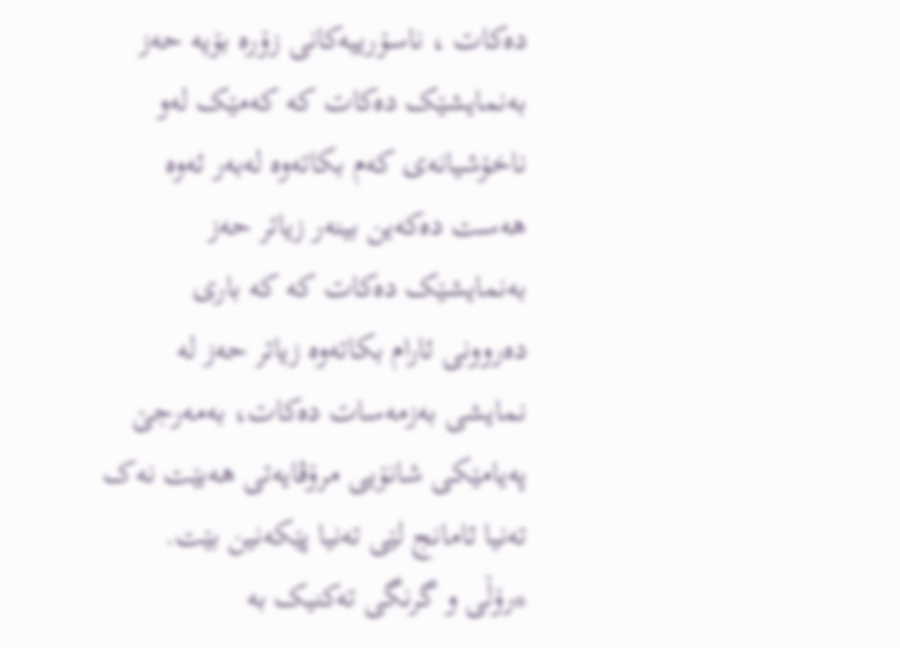دەکات ، ناسۆرییەکانی زۆرە بۆیە حەز بەنمایشێک دەکات کە کەمێک لەو ناخۆشیانەی کەم بکاتەوە لەبەر ئەوە ھەست دەکەین بینەر زیاتر حەز بەنمایشێک دەکات کە کە باری دەروونی ئارام بکاتەوە زیاتر حەز لە نمایشی بەزمەسات دەکات، بەمەرجێ پەیامێکی شانۆیی مرۆڤایەتی ھەبێت نەک تەنیا ئامانج لێی تەنیا پێکەنین بێت.
*رۆڵی و گرنگی تەکنیک بە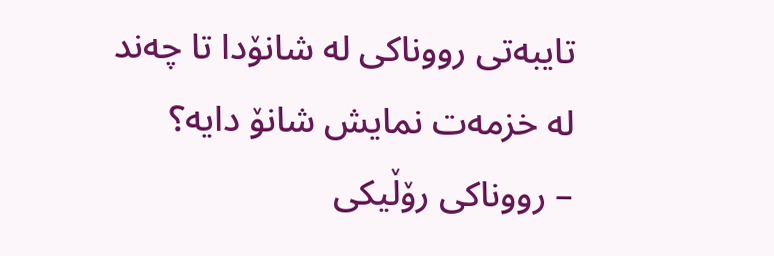تایبەتی رووناکی لە شانۆدا تا چەند لە خزمەت نمایش شانۆ دایە؟
– رووناکی رۆڵیکی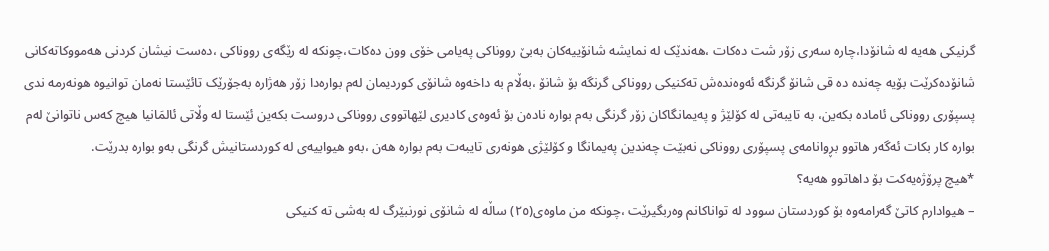گرنیکی ھەیە لە شانۆدا،چارە سەری زۆر شت دەکات ،ھەندێک لە نمایشە شانۆییەکان بەبێ رووناکی پەیامی خۆی وون دەکات،چونکە لە رێگەی رووناکی ،دەست نیشان کردنی ھەمووکاتەکانی شانۆدەکرێت بۆیە چەندە دە قی شانۆ گرنگە ئەوەندەش تەکنیکی رووناکی گرنگە بۆ شانۆ ،بەڵام بە داخەوە شانۆی کوردیمان لەم بوارەدا زۆر ھەژارە بەجۆرێک تائێستا نەمان توانیوە ھونەرمە ندی پسپۆری رووناکی ئامادە بکەین، بە تایبەتی لە کۆلێژ و پەیمانگاکان زۆر گرنگی بەم بوارە نادەن بۆ ئەوەی کادیری لێھاتووی رووناکی دروست بکەین ئێستا لە وڵاتی ئالمَانیا ھیچ کەس ناتوانێ لەم بوارە کار بکات ئەگەر ھاتوو بڕوانامەی پسپۆری رووناکی نەبێت چەندین پەیمانگا و کۆلێژی ھونەری تایبەت بەم بوارە ھەن ،بەو ھیواییەی لە کوردستانیش گرنگی بەو بوارە بدرێت.
*ھیچ پرۆژەیەکت بۆ داھاتوو ھەیە؟
– ھیوادارم کاتێ گەرامەوە بۆ کوردستان سوود لە تواناکانم وەربگیرێت ،چونکە من ماوەی(٢٥) ساڵە لە شانۆی نورنبێرگ لە بەشی تە کنیکی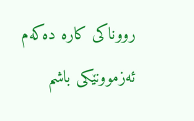رووناکی کارە دەکەم ئەزموونێکی باشم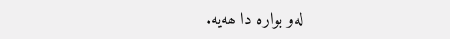لەو بوارە دا ھەیە.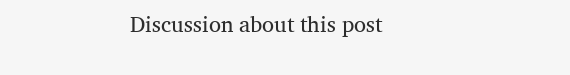Discussion about this post